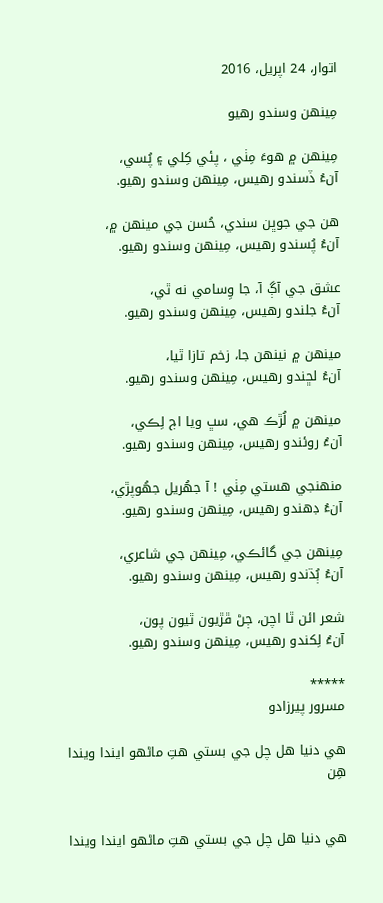اتوار، 24 اپریل، 2016

مِينهن وسندو رهيو

مِينهن ۾ هوءَ مِٺي ، پئي کِلي ۽ پُسي،
آنءُ ڏسندو رهيس، مِينهن وسندو رهيو.

هن جي جوڀن سندي، حُسن جي مينهن ۾،
آنءُ پُسندو رهيس، مِينهن وسندو رهيو.

عشق جي آڳ آ، جا وِسامي نه ٿي،
آنءُ جلندو رهيس، مِينهن وسندو رهيو.

مينهن ۾ نينهن جا، زخم تازا ٿيا،
آنءُ لڇندو رهيس، مِينهن وسندو رهيو.

مينهن ۾ لُڙڪ هي، سڀ ويا اڄ لِڪي،
آنءُ روئندو رهيس، مِينهن وسندو رهيو.

منهنجي هستي مِٺي ! آ جهُريل جهُوپڙي،
آنءُ ڊهندو رهيس، مِينهن وسندو رهيو.

مِينهن جي گائڪي، مِينهن جي شاعري،
آنءُ ٻُڌندو رهيس، مِينهن وسندو رهيو.

شعر ائن ٿا اچن، ڄڻ ڦڙيون ٿيون پون،
آنءُ لِکندو رهيس، مِينهن وسندو رهيو.

*****
مسرور پيرزادو

هي دنيا هل چل جي بستي هتِ ماڻهو ايندا ويندا هِن


هي دنيا هل چل جي بستي هتِ ماڻهو ايندا ويندا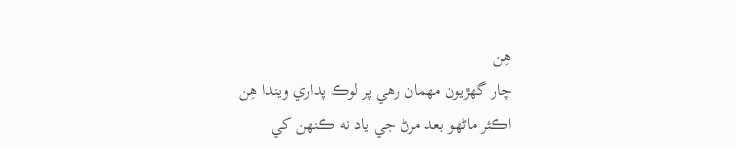هِن
چار گهڙيون مهمان رهي پر لوڪ پداري ويندا هِن
اڪثر ماڻهو بعد مرڻ جي ياد نه ڪنهن کي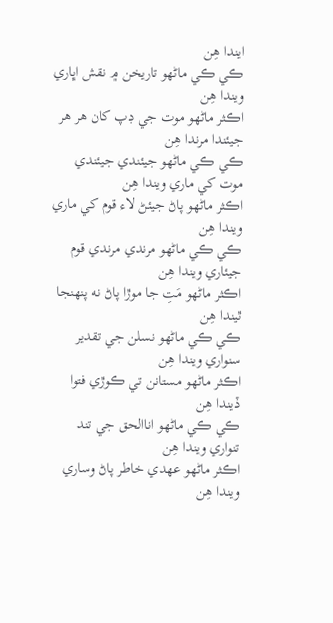ايندا هِن
ڪي ڪي ماڻهو تاريخن ۾ نقش اڀاري ويندا هِن
اڪثر ماڻهو موت جي ڊپ کان هر هر جيئندا مرندا هِن
ڪي ڪي ماڻهو جيئندي جيئندي موت کي ماري ويندا هِن
اڪثر ماڻهو پاڻ جيئڻ لاء قوم کي ماري ويندا هِن
ڪي ڪي ماڻهو مرندي مرندي قوم جيئاري ويندا هِن
اڪثر ماڻهو مَتِ جا موڙا پاڻ نه پنهنجا ٿيندا هِن
ڪي ڪي ماڻهو نسلن جي تقدير سنواري ويندا هِن
اڪثر ماڻهو مستانن تي ڪوڙي فتوا ڏيندا هِن
ڪي ڪي ماڻهو اناالحق جي تند تنواري ويندا هِن
اڪثر ماڻهو عهدي خاطر پاڻ وساري ويندا هِن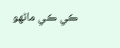ڪي ڪي ماڻهو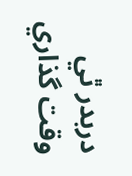دربدر ٿي وقت گذاري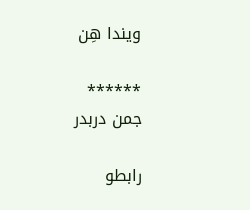ويندا هِن

******
جمن دربدر

رابطو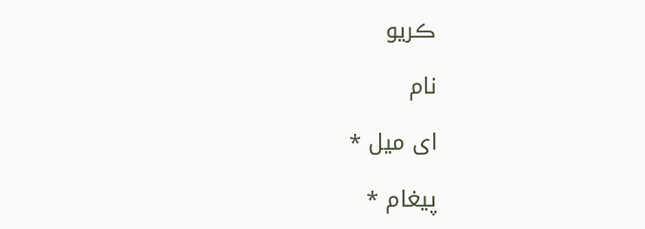ڪريو

نام

ای میل *

پیغام *